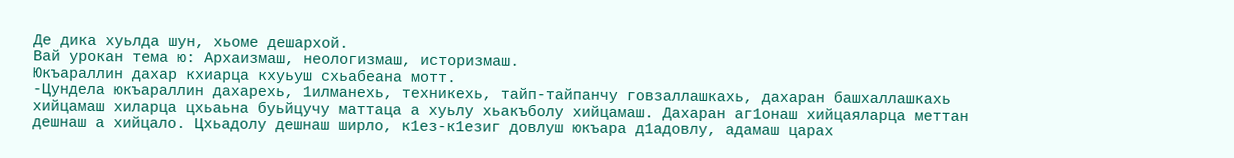Де дика хуьлда шун, хьоме дешархой.
Вай урокан тема ю: Архаизмаш, неологизмаш, историзмаш.
Юкъараллин дахар кхиарца кхуьуш схьабеана мотт.
-Цундела юкъараллин дахарехь, 1илманехь, техникехь, тайп-тайпанчу говзаллашкахь, дахаран башхаллашкахь хийцамаш хиларца цхьаьна буьйцучу маттаца а хуьлу хьакъболу хийцамаш. Дахаран аг1онаш хийцаяларца меттан дешнаш а хийцало. Цхьадолу дешнаш ширло, к1ез-к1езиг довлуш юкъара д1адовлу, адамаш царах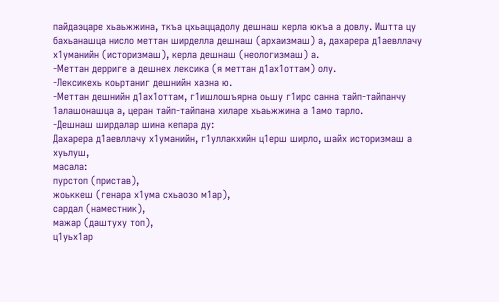пайдаэцаре хьаьжжина, ткъа цхьаццадолу дешнаш керла юкъа а довлу. Иштта цу бахьанашца нисло меттан ширделла дешнаш (архаизмаш) а, дахарера д1аевллачу х1уманийн (историзмаш), керла дешнаш (неологизмаш) а.
-Меттан дерриге а дешнех лексика (я меттан д1ах1оттам) олу.
-Лексикехь коьртаниг дешнийн хазна ю.
-Меттан дешнийн д1ах1оттам, г1ишлошъярна оьшу г1ирс санна тайп-тайпанчу 1алашонашца а, церан тайп-тайпана хиларе хьаьжжина а 1амо тарло.
-Дешнаш ширдалар шина кепара ду:
Дахарера д1аевллачу х1уманийн, г1уллакхийн ц1ерш ширло, шайх историзмаш а хуьлуш,
масала:
пурстоп (пристав),
жоьккеш (генара х1ума схьаозо м1ар),
сардал (наместник),
мажар (даштуху топ),
ц1уьх1ар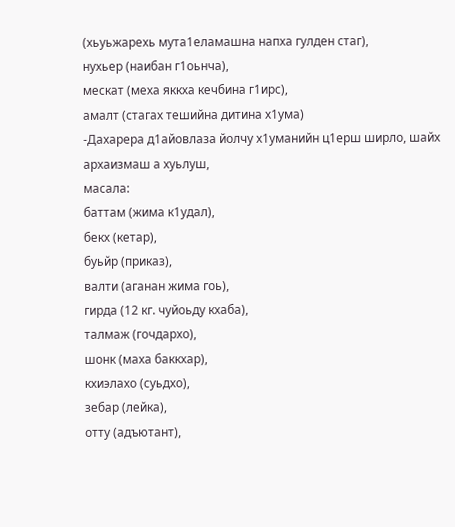(хьуьжарехь мута1еламашна напха гулден стаг),
нухьер (наибан г1оьнча),
мескат (меха яккха кечбина г1ирс),
амалт (стагах тешийна дитина х1ума)
-Дахарера д1айовлаза йолчу х1уманийн ц1ерш ширло, шайх архаизмаш а хуьлуш,
масала:
баттам (жима к1удал),
бекх (кетар),
буьйр (приказ),
валти (аганан жима гоь),
гирда (12 кг. чуйоьду кхаба),
талмаж (гочдархо),
шонк (маха баккхар),
кхиэлахо (суьдхо),
зебар (лейка),
отту (адъютант),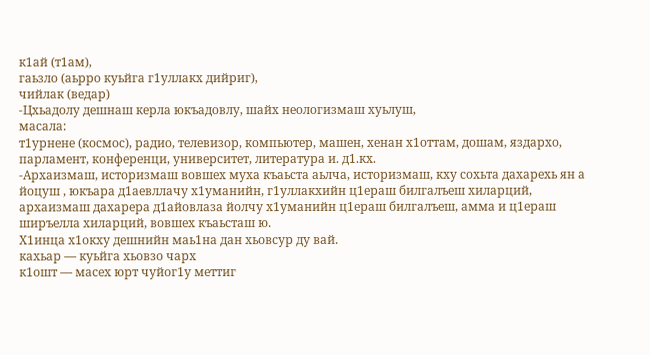к1ай (т1ам),
гаьзло (аьрро куьйга г1уллакх дийриг),
чийлак (ведар)
-Цхьадолу дешнаш керла юкъадовлу, шайх неологизмаш хуьлуш,
масала:
т1урнене (космос), радио, телевизор, компьютер, машен, хенан х1оттам, дошам, яздархо, парламент, конференци, университет, литература и. д1.кх.
-Архаизмаш, историзмаш вовшех муха къаьста аьлча, историзмаш, кху сохьта дахарехь ян а йоцуш , юкъара д1аевллачу х1уманийн, г1уллакхийн ц1ераш билгалъеш хиларций, архаизмаш дахарера д1айовлаза йолчу х1уманийн ц1ераш билгалъеш, амма и ц1ераш ширъелла хиларций, вовшех къаьсташ ю.
Х1инца х1окху дешнийн маь1на дан хьовсур ду вай.
кахьар — куьйга хьовзо чарх
к1ошт — масех юрт чуйог1у меттиг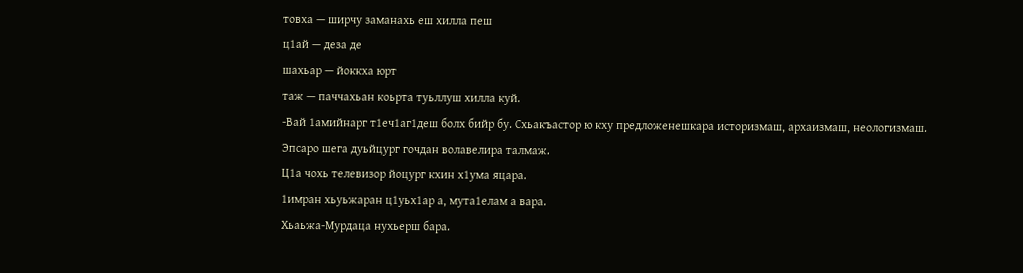товха — ширчу заманахь еш хилла пеш
ц1ай — деза де
шахьар — йоккха юрт
таж — паччахьан коьрта туьллуш хилла куй.
-Вай 1амийнарг т1еч1аг1деш болх бийр бу. Схьакъастор ю кху предложенешкара историзмаш, архаизмаш, неологизмаш.
Эпсаро шега дуьйцург гочдан волавелира талмаж.
Ц1а чохь телевизор йоцург кхин х1ума яцара.
1имран хьуьжаран ц1уьх1ар а, мута1елам а вара.
Хьаьжа-Мурдаца нухьерш бара.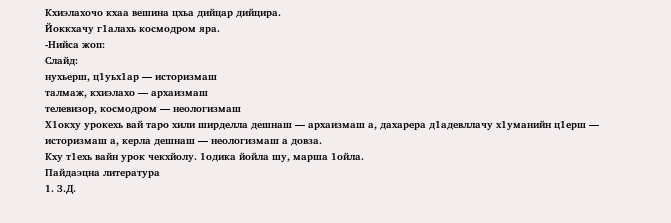Кхиэлахочо кхаа вешина цхьа дийцар дийцира.
Йоккхачу г1алахь космодром яра.
-Нийса жоп:
Слайд:
нухьерш, ц1уьх1ар — историзмаш
талмаж, кхиэлахо — архаизмаш
телевизор, космодром — неологизмаш
Х1окху урокехь вай таро хили ширделла дешнаш — архаизмаш а, дахарера д1адевллачу х1уманийн ц1ерш — историзмаш а, керла дешнаш — неологизмаш а довза.
Кху т1ехь вайн урок чекхйолу. 1одика йойла шу, марша 1ойла.
Пайдаэцна литература
1. З.Д.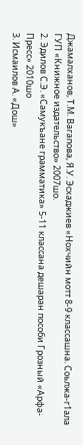Джамалханов, Т.М. Вагапова, Я.У. Эсхаджиев «Нохчийн мотт 8-9 классашна. Соьлжа-г1ала ГУП «Книжное издательство» 2007шо.
2. Эдилов С.Э. «Самукъане грамматика» 5-11 классана дешаран пособи Грозный «Арфа-Пресс» 2010шо
3. Исмаилов А. «Дош»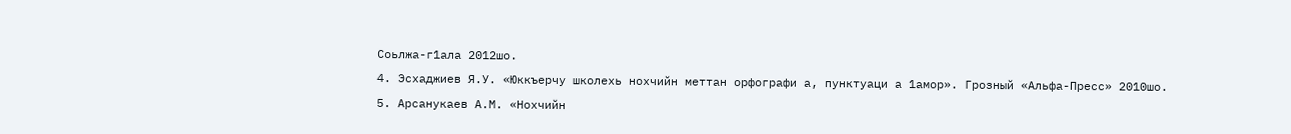Соьлжа-г1ала 2012шо.
4. Эсхаджиев Я.У. «Юккъерчу школехь нохчийн меттан орфографи а, пунктуаци а 1амор». Грозный «Альфа-Пресс» 2010шо.
5. Арсанукаев А.М. «Нохчийн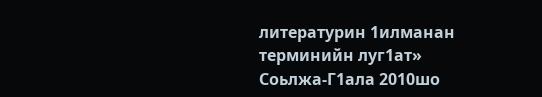литературин 1илманан терминийн луг1ат» Соьлжа-Г1ала 2010шо